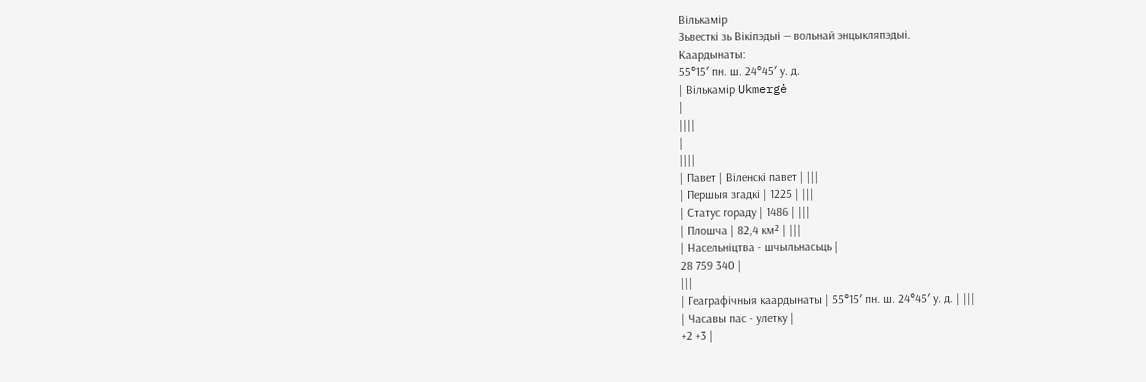Вількамір
Зьвесткі зь Вікіпэдыі — вольнай энцыкляпэдыі.
Каардынаты:
55°15′ пн. ш. 24°45′ у. д.
| Вількамір Ukmergė
|
||||
|
||||
| Павет | Віленскі павет | |||
| Першыя згадкі | 1225 | |||
| Статус гораду | 1486 | |||
| Плошча | 82,4 км² | |||
| Насельніцтва - шчыльнасьць |
28 759 340 |
|||
| Геаграфічныя каардынаты | 55°15′ пн. ш. 24°45′ у. д. | |||
| Часавы пас - улетку |
+2 +3 |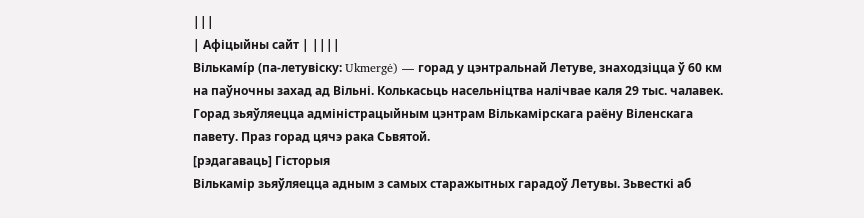|||
| Афіцыйны сайт | ||||
Вількамі́р (па-летувіску: Ukmergė) — горад у цэнтральнай Летуве, знаходзіцца ў 60 км на паўночны захад ад Вільні. Колькасьць насельніцтва налічвае каля 29 тыс. чалавек. Горад зьяўляецца адміністрацыйным цэнтрам Вількамірскага раёну Віленскага павету. Праз горад цячэ рака Сьвятой.
[рэдагаваць] Гісторыя
Вількамір зьяўляецца адным з самых старажытных гарадоў Летувы. Зьвесткі аб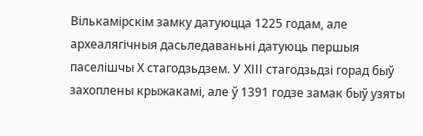Вількамірскім замку датуюцца 1225 годам, але археалягічныя дасьледаваньні датуюць першыя паселішчы Х стагодзьдзем. У ХІІІ стагодзьдзі горад быў захоплены крыжакамі, але ў 1391 годзе замак быў узяты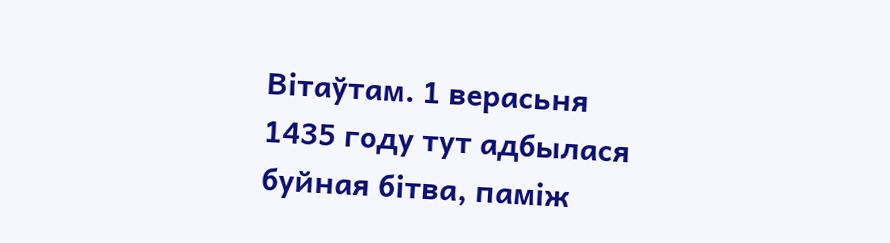Вітаўтам. 1 верасьня 1435 году тут адбылася буйная бітва, паміж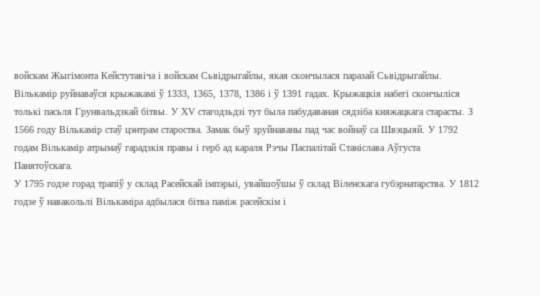войскам Жыгімонта Кейстутавіча і войскам Сьвідрыгайлы, якая скончылася паразай Сьвідрыгайлы. Вількамір руйнаваўся крыжакамі ў 1333, 1365, 1378, 1386 і ў 1391 гадах. Крыжацкія набегі скончыліся толькі пасьля Грунвальдзкай бітвы. У ХV стагодзьдзі тут была пабудаваная сядзіба княжацкага старасты. З 1566 году Вількамір стаў цэнтрам староства. Замак быў зруйнаваны пад час войнаў са Швэцыяй. У 1792 годам Вількамір атрымаў гарадзкія правы і герб ад караля Рэчы Паспалітай Станіслава Аўгуста Панятоўскага.
У 1795 годзе горад трапіў у склад Расейскай імпэрыі, увайшоўшы ў склад Віленскага губэрнатарства. У 1812 годзе ў навакольлі Вількаміра адбылася бітва паміж расейскім і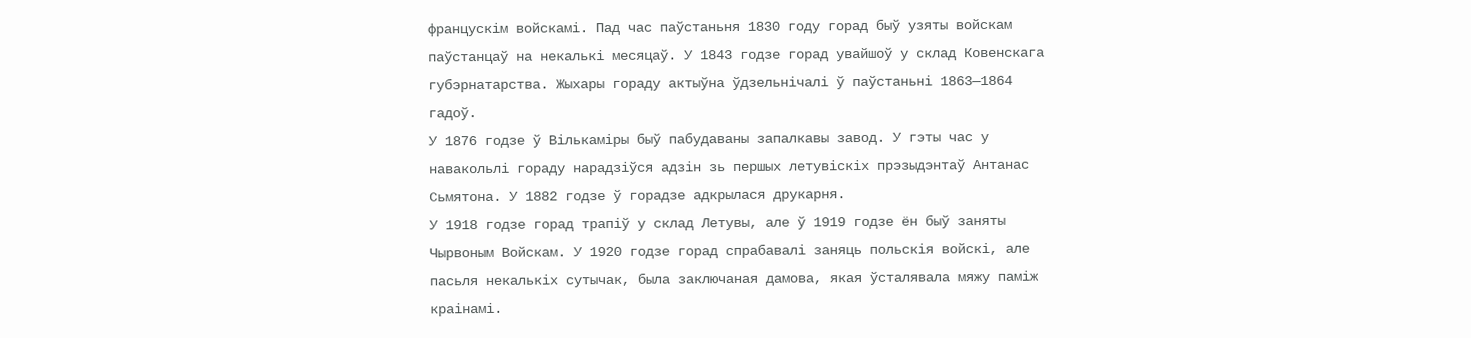францускім войскамі. Пад час паўстаньня 1830 году горад быў узяты войскам паўстанцаў на некалькі месяцаў. У 1843 годзе горад увайшоў у склад Ковенскага губэрнатарства. Жыхары гораду актыўна ўдзельнічалі ў паўстаньні 1863—1864 гадоў.
У 1876 годзе ў Вількаміры быў пабудаваны запалкавы завод. У гэты час у навакольлі гораду нарадзіўся адзін зь першых летувіскіх прэзыдэнтаў Антанас Сьмятона. У 1882 годзе ў горадзе адкрылася друкарня.
У 1918 годзе горад трапіў у склад Летувы, але ў 1919 годзе ён быў заняты Чырвоным Войскам. У 1920 годзе горад спрабавалі заняць польскія войскі, але пасьля некалькіх сутычак, была заключаная дамова, якая ўсталявала мяжу паміж краінамі.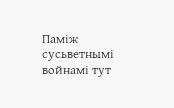Паміж сусьветнымі войнамі тут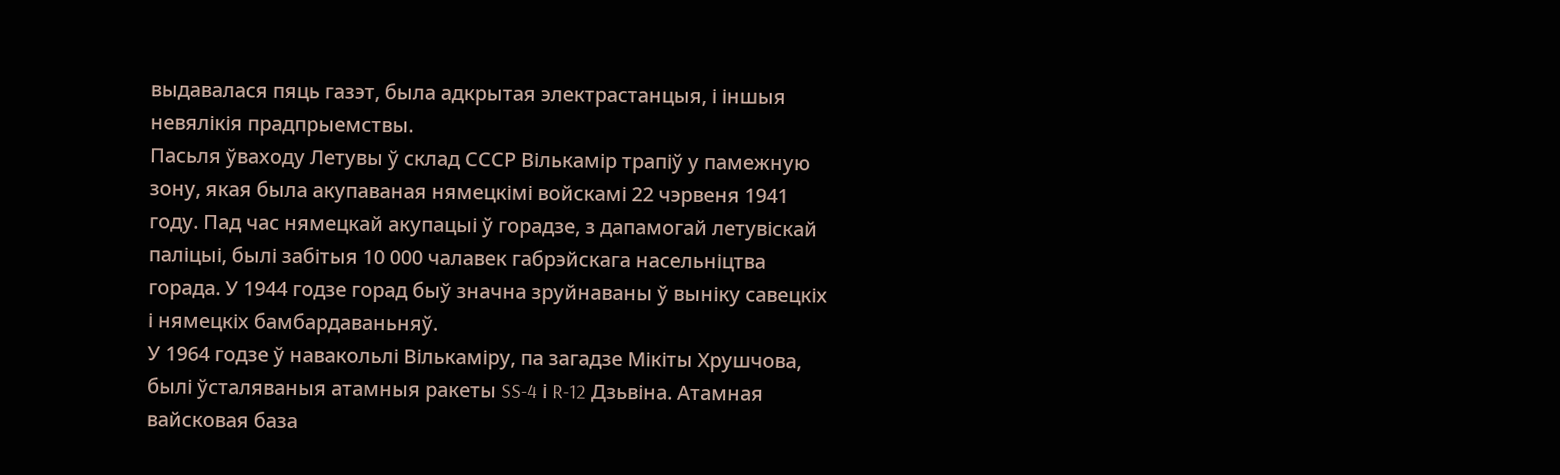выдавалася пяць газэт, была адкрытая электрастанцыя, і іншыя невялікія прадпрыемствы.
Пасьля ўваходу Летувы ў склад СССР Вількамір трапіў у памежную зону, якая была акупаваная нямецкімі войскамі 22 чэрвеня 1941 году. Пад час нямецкай акупацыі ў горадзе, з дапамогай летувіскай паліцыі, былі забітыя 10 000 чалавек габрэйскага насельніцтва горада. У 1944 годзе горад быў значна зруйнаваны ў выніку савецкіх і нямецкіх бамбардаваньняў.
У 1964 годзе ў навакольлі Вількаміру, па загадзе Мікіты Хрушчова, былі ўсталяваныя атамныя ракеты SS-4 і R-12 Дзьвіна. Атамная вайсковая база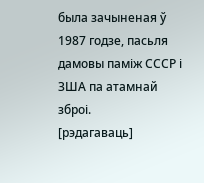была зачыненая ў 1987 годзе, пасьля дамовы паміж СССР і ЗША па атамнай зброі.
[рэдагаваць]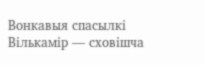Вонкавыя спасылкі
Вількамір — сховішча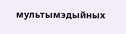мультымэдыйных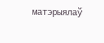матэрыялаў